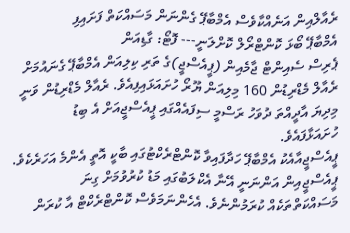ރެއާލްއިން އަނެއްކާވެސް އެމްބާޕޭ ގެންނަން މަސައްކަތް ފަށައިފި
އެމްބާޕޭ ބޯޅަ ކޮންޓްރޯލް ކޮށްލަނީ--- ފޮޓޯ: ގާޑިއަން
ޕެރިސް ސެއިންޓް ޖާމެއިން (ޕީއެސްޖީ)ގެ ތަރި ކިލިއަން އެމްބާޕޭ ގެނައުމަށް ރެއާލް މެޑްރިޑުން 160 މިލިއަން ޔޫރޯ ހުށައަޅައިފިއެވެ. ރެއާލް މެޑްރިޑުން ވަނީ މިދިޔަ އާދީއްތަ ދުވަހު ރަސްމީ ސިފައެއްގައި ޕީއެސްޖީއަށް އެ ބިޑު ހުށައަޅާފައެވެ.
ޕީއެސްޖީއާއެކު އެމްބާޕޭ ހަދާފައިވާ ކޮންޓްރެކްޓުގައި ބާކީ އޮތީ އެންމެ އަހަރެކެވެ. ޕީއެސްޖީއިން އަންނަނީ އޭނާ އެކްލަބުގައި މަޑު ކުރުވުމަށް ގިނަ މަސައްކަތްތަކެއް ކުރަމުންނެވެ. އެހެންނަމަވެސް ކޮންޓްރެކްޓް އާ ކުރަން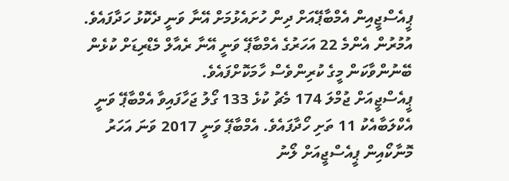ޕީއެސްޖީއިން އެމްބާޕޭއަށް ދިން ހުށައެޅުމަށް އޭނާ ވަނީ ދެކޮޅު ހަދާފައެވެ. އުމުރުން އެންމެ 22 އަހަރުގެ އެމްބާޕޭ ވަނީ އޭނާ ރެއާލް މެޑްރިޑަށް ކުޅެން ބޭނުންވާކަން މީގެ ކުރިންވެސް ހާމަކޮށްފައެވެ.
ޕީއެސްޖީއަށް ޖުމްލަ 174 މެޗު ކުޅެ 133 ގޯލު ޖަހާފައިވާ އެމްބާޕޭ ވަނީ އެކްލަބާއެކު 11 ތަށި ހޯދާފައެވެ. އެމްބާޕޭ ވަނީ 2017 ވަނަ އަހަރު މޮނާކޯއިން ޕީއެސްޖީއަށް ލޯނު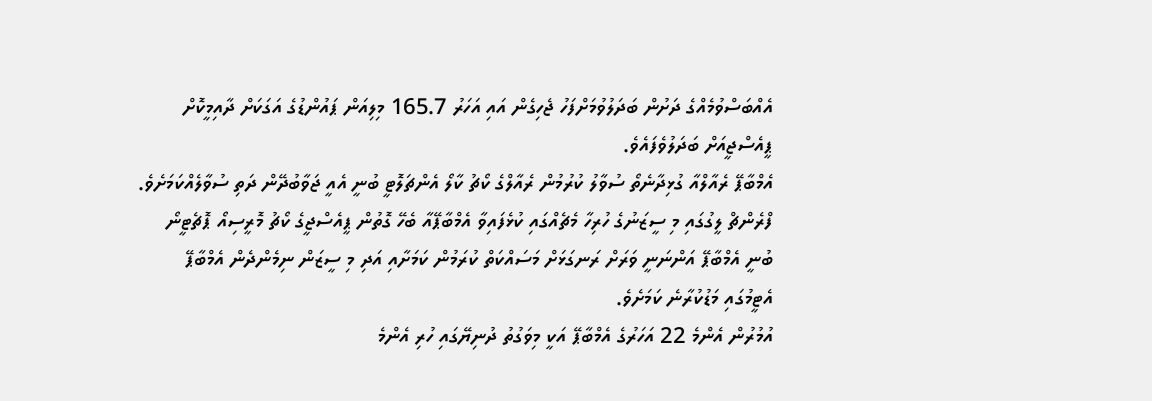އެއްބަސްވުމެއްގެ ދަށުން ބަދަލުވުމަށްފަހު ޖެހިގެން އައި އަހަރު 165.7 މިލިއަން ޕައުންޑުގެ އަގަކަށް ދާއިމީކޮށް ޕީއެސްޖީއަށް ބަދަލުވެފައެވެ.
އެމްބާޕޭ ރެއާލްއާ ގުޅިދާނެތޯ ސުވާލު ކުރުމުން ރެއާލްގެ ކޯޗު ކާލޯ އެންޗަލޮޓީ ބުނީ އެއީ ޖަވާބުދޭން ދަތި ސުވާލެއްކަމަށެވެ. ފްރެންޗް ލީގުގައި މި ސީޒަނުގެ ހުރިހާ މެޗެއްގައި ކުޅެފައިވާ އެމްބާޕޭއާ ބެހޭ ގޮތުން ޕީއެސްޖީގެ ކޯޗު މޮރީސިއޯ ޕޮޗެޓީނޯ ބުނީ އެމްބާޕޭ އަންނަނީ ވަރަށް ރަނގަޅަށް މަސައްކަތް ކުރަމުން ކަމަށާއި އަދި މި ސީޒަން ނިމެންދެން އެމްބާޕޭ އެޓީމުގައި މަޑުކުރާނެ ކަމަށެވެ.
އުމުރުން އެންމެ 22 އަހަރުގެ އެމްބާޕޭ އަކީ މިވަގުތު ދުނިޔޭގައި ހުރި އެންމެ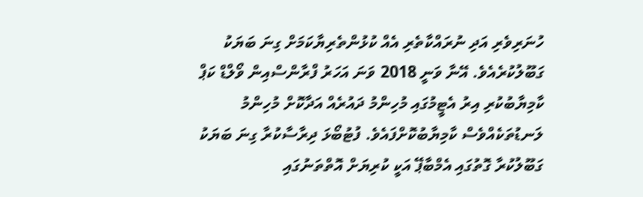ހުނަރިވެރި އަދި ނުރައްކާތެރި އެއް ކުޅުންތެރިޔާކަމަށް ގިނަ ބަޔަކު ގަބޫލުކުރެއެވެ. އޭނާ ވަނީ 2018 ވަނަ އަހަރު ފްރާންސްއިން ވޯލްޑް ކަޕް ކާމިޔާބުކުރި އިރު އެޓީމުގައި މުހިންމު ދައުރެއް އަދާކޮށް މުހިންމު ލަނޑުތަކެއްވެސް ކާމިޔާބުކޮށްފައެވެ. ފުޓުބޯޅަ ދިރާސާކުރާ ގިނަ ބަޔަކު ގަބޫލުކުރާ ގޮތުގައި އެމްބާޕޭ އަކީ ކުރިޔަށް އޮތްތަނުގައި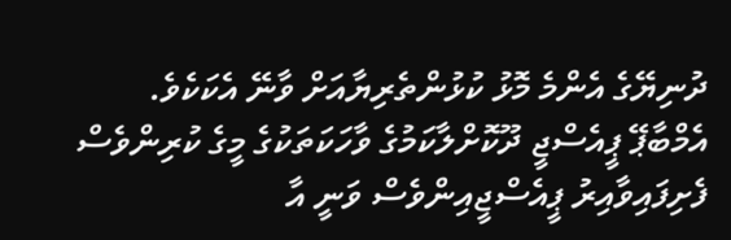ދުނިޔޭގެ އެންމެ މޮޅު ކުޅުންތެރިޔާއަށް ވާނޭ އެކަކެވެ.
އެމްބާޕޭ ޕީއެސްޖީ ދޫކޮށްލާކަމުގެ ވާހަކަތަކުގެ މީގެ ކުރިންވެސް ފެށިފައިވާއިރު ޕީއެސްޖީއިންވެސް ވަނީ އާ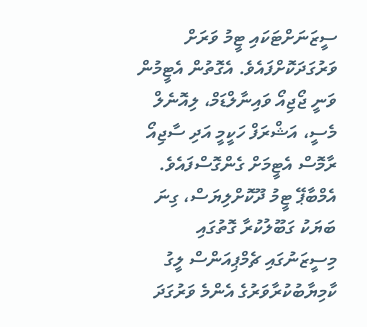ސީޒަނަށްޓަކައި ޓީމު ވަރަށް ވަރުގަދަކޮށްފައެވެ. އެގޮތުން އެޓީމުން ވަނީ ޖޯޖިއޯ ވައިނާލްޑަމް، ލިއޮނެލް މެސީ، އަޝްރަފް ހަކީމީ އަދި ސާޖިއޯ ރާމޮސް އެޓީމަށް ގެންގޮސްފައެވެ. އެމްބާޕޭ ޓީމު ދޫކޮށްލިޔަސް، ގިނަ ބަޔަކު ގަބޫލުކުރާ ގޮތުގައި މިސީޒަނުގައި ޗެމްޕިއަންސް ލީގު ކާމިޔާބުކުރާވަރުގެ އެންމެ ވަރުގަދަ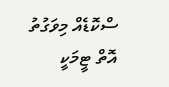ސްކޮޑެއް މިވަގުތު އޮތް ޓީމަކީ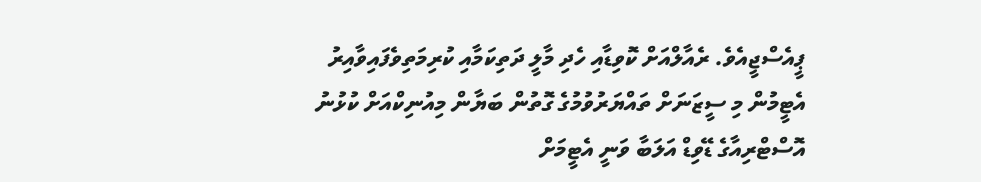ޕީއެސްޖީއެވެ. ރެއާލްއަށް ކޮވިޑާއި ހެދި މާލީ ދަތިކަމާއި ކުރިމަތިވެފައިވާއިރު އެޓީމުން މި ސީޒަނަށް ތައްޔަރުވުމުގެ ގޮތުން ބަޔާން މިއުނިކްއަށް ކުޅުނު އޮސްޓްރިއާގެ ޑޭވިޑް އަލަބާ ވަނީ އެޓީމަށް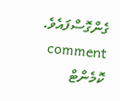ގެންގޮސްފައެވެ.
comment ކޮމެންޓް